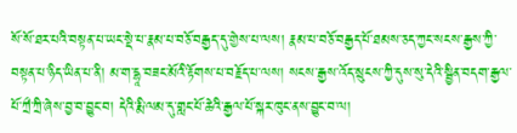སོ་སོ་ཐར་པའི་བསྟན་པ་ཡང་སྡེ་པ་རྣམ་པ་བཅོ་བརྒྱད་དུ་གྱེས་པ་ལས། རྣམ་པ་བཅོ་བརྒྱད་པོ་ཐམས་ཅད་ཀྱང་སངས་རྒྱས་ཀྱི་བསྟན་པ་ཉིད་ཡིན་པ་ནི། མ་ག་དྷཱ་བཟང་མོའི་རྟོགས་པ་བརྗོད་པ་ལས། སངས་རྒྱས་འོད་སྲུངས་ཀྱི་དུས་སུ་དེའི་སྦྱིན་བདག་རྒྱལ་པོ་ཀྲྀ་ཀྲི་ཞེས་བྱ་བ་བྱུང་བ། དེའི་རྨི་ལམ་དུ་གླང་པོ་ཆེའི་རྒྱལ་པོ་སྐར་ཁུང་ནས་བྱུང་བ་ལ།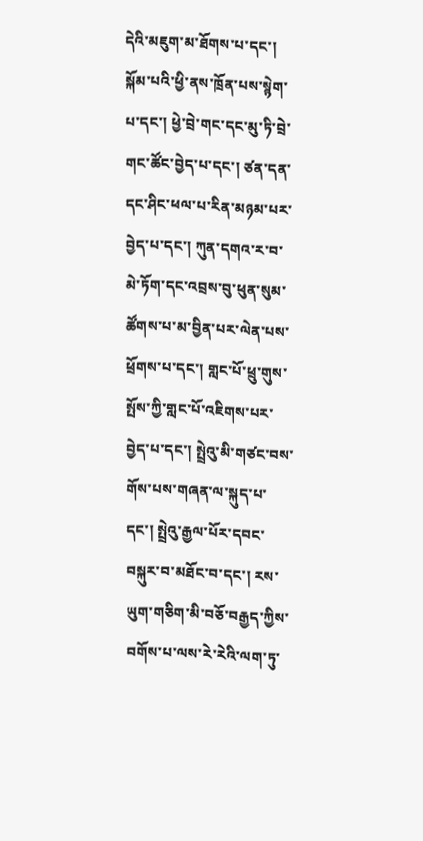དེའི་མཇུག་མ་ཐོགས་པ་དང་། སྐོམ་པའི་ཕྱི་ནས་ཁྲོན་པས་སྙེག་པ་དང་། ཕྱེ་བྲེ་གང་དང་མུ་ཏི་བྲེ་གང་ཚོང་བྱེད་པ་དང་། ཙན་དན་དང་ཤིང་ཕལ་པ་རིན་མཉམ་པར་བྱེད་པ་དང་། ཀུན་དགའ་ར་བ་མེ་ཏོག་དང་འབྲས་བུ་ཕུན་སུམ་ཚོགས་པ་མ་བྱིན་པར་ལེན་པས་ཕྲོགས་པ་དང་། གླང་པོ་ཕྲུ་གུས་སྤོས་ཀྱི་གླང་པོ་འཇིགས་པར་བྱེད་པ་དང་། སྤྲེའུ་མི་གཙང་བས་གོས་པས་གཞན་ལ་སྐུད་པ་དང་། སྤྲེའུ་རྒྱལ་པོར་དབང་བསྐུར་བ་མཐོང་བ་དང་། རས་ཡུག་གཅིག་མི་བཅོ་བརྒྱད་ཀྱིས་བགོས་པ་ལས་རེ་རེའི་ལག་ཏུ་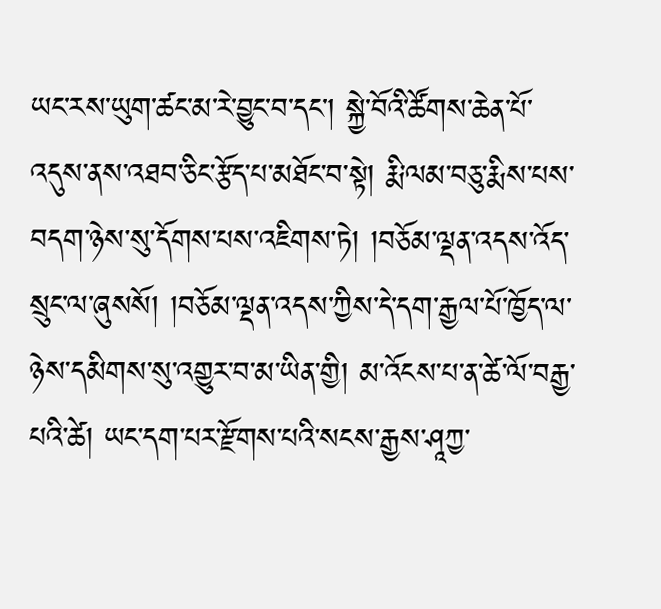ཡང་རས་ཡུག་ཚང་མ་རེ་བྱུང་བ་དང་། སྐྱེ་བོའི་ཚོགས་ཆེན་པོ་འདུས་ནས་འཐབ་ཅིང་རྩོད་པ་མཐོང་བ་སྟེ། རྨི་ལམ་བཅུ་རྨིས་པས་བདག་ཉེས་སུ་དོགས་པས་འཇིགས་ཏེ། །བཅོམ་ལྡན་འདས་འོད་སྲུང་ལ་ཞུསསོ། །བཅོམ་ལྡན་འདས་ཀྱིས་དེ་དག་རྒྱལ་པོ་ཁྱོད་ལ་ཉེས་དམིགས་སུ་འགྱུར་བ་མ་ཡིན་གྱི། མ་འོངས་པ་ན་ཚེ་ལོ་བརྒྱ་པའི་ཚེ། ཡང་དག་པར་རྫོགས་པའི་སངས་རྒྱས་ཤཱཀྱ་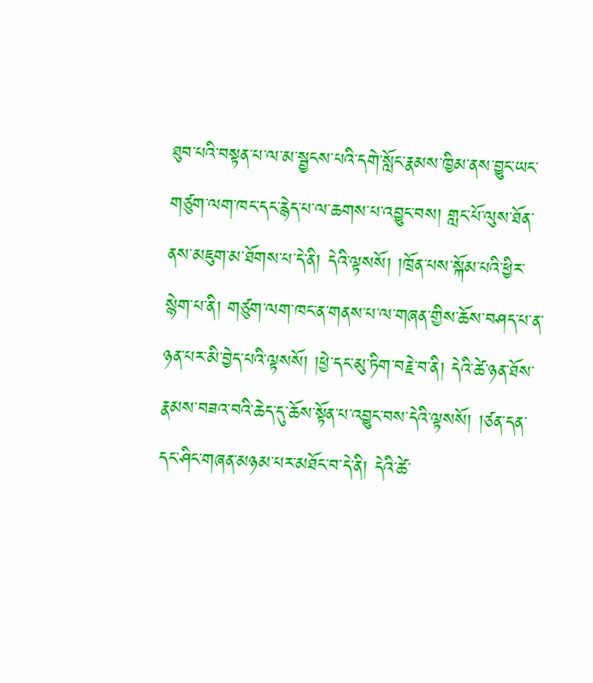ཐུབ་པའི་བསྟན་པ་ལ་མ་སྦྱངས་པའི་དགེ་སློང་རྣམས་ཁྱིམ་ནས་བྱུང་ཡང་གཙུག་ལག་ཁང་དང་རྙེད་པ་ལ་ཆགས་པ་འབྱུང་བས། གླང་པོ་ལུས་ཐོན་ནས་མཇུག་མ་ཐོགས་པ་དེ་ནི། དེའི་ལྟསསོ། །ཁྲོན་པས་སྐོམ་པའི་ཕྱིར་སྙེག་པ་ནི། གཙུག་ལག་ཁང་ན་གནས་པ་ལ་གཞན་གྱིས་ཆོས་བཤད་པ་ན་ཉན་པར་མི་བྱེད་པའི་ལྟསསོ། །ཕྱེ་དང་མུ་ཏིག་བརྗེ་བ་ནི། དེའི་ཚེ་ཉན་ཐོས་རྣམས་བཟའ་བའི་ཆེད་དུ་ཆོས་སྟོན་པ་འབྱུང་བས་དེའི་ལྟསསོ། །ཙན་དན་དང་ཤིང་གཞན་མཉམ་པར་མཐོང་བ་དེ་ནི། དེའི་ཚེ་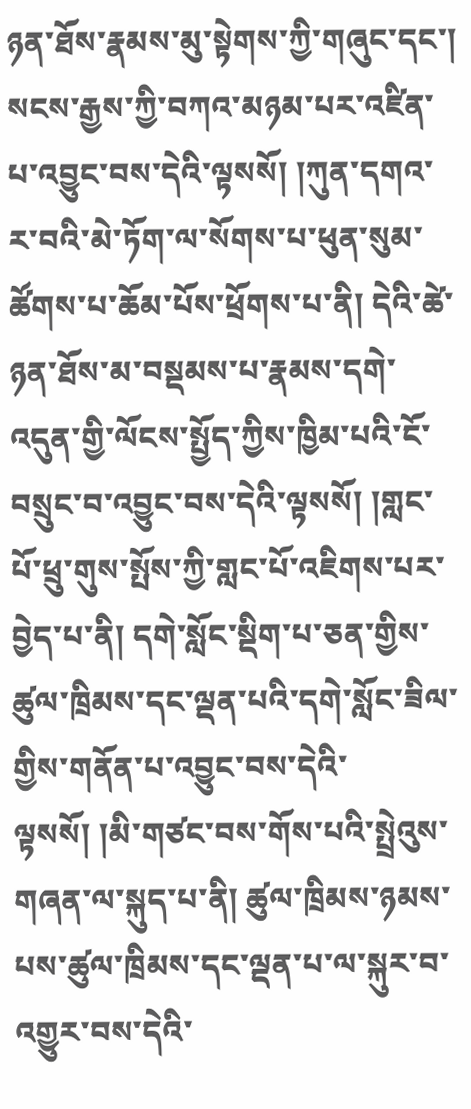ཉན་ཐོས་རྣམས་མུ་སྟེགས་ཀྱི་གཞུང་དང་། སངས་རྒྱས་ཀྱི་བཀའ་མཉམ་པར་འཛིན་པ་འབྱུང་བས་དེའི་ལྟསསོ། །ཀུན་དགའ་ར་བའི་མེ་ཏོག་ལ་སོགས་པ་ཕུན་སུམ་ཚོགས་པ་ཆོམ་པོས་ཕྲོགས་པ་ནི། དེའི་ཚེ་ཉན་ཐོས་མ་བསྡམས་པ་རྣམས་དགེ་འདུན་གྱི་ལོངས་སྤྱོད་ཀྱིས་ཁྱིམ་པའི་ངོ་བསྲུང་བ་འབྱུང་བས་དེའི་ལྟསསོ། །གླང་པོ་ཕྲུ་གུས་སྤོས་ཀྱི་གླང་པོ་འཇིགས་པར་བྱེད་པ་ནི། དགེ་སློང་སྡིག་པ་ཅན་གྱིས་ཚུལ་ཁྲིམས་དང་ལྡན་པའི་དགེ་སློང་ཟིལ་གྱིས་གནོན་པ་འབྱུང་བས་དེའི་ལྟསསོ། །མི་གཙང་བས་གོས་པའི་སྤྲེའུས་གཞན་ལ་སྐུད་པ་ནི། ཚུལ་ཁྲིམས་ཉམས་པས་ཚུལ་ཁྲིམས་དང་ལྡན་པ་ལ་སྐུར་བ་འགྱུར་བས་དེའི་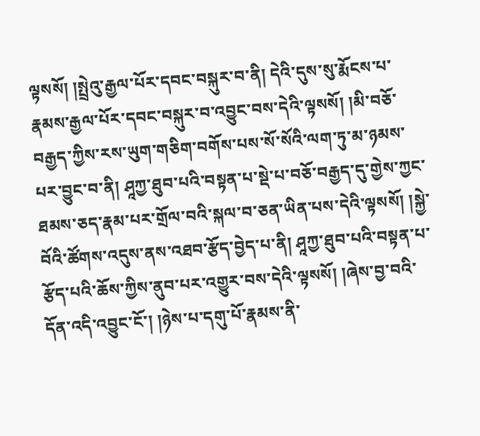ལྟསསོ། །སྤྲེའུ་རྒྱལ་པོར་དབང་བསྐུར་བ་ནི། དེའི་དུས་སུ་རྨོངས་པ་རྣམས་རྒྱལ་པོར་དབང་བསྐུར་བ་འབྱུང་བས་དེའི་ལྟསསོ། །མི་བཅོ་བརྒྱད་ཀྱིས་རས་ཡུག་གཅིག་བགོས་པས་སོ་སོའི་ལག་ཏུ་མ་ཉམས་པར་བྱུང་བ་ནི། ཤཱཀྱ་ཐུབ་པའི་བསྟན་པ་སྡེ་པ་བཅོ་བརྒྱད་དུ་གྱེས་ཀྱང་ཐམས་ཅད་རྣམ་པར་གྲོལ་བའི་སྐལ་བ་ཅན་ཡིན་པས་དེའི་ལྟསསོ། །སྐྱེ་བོའི་ཚོགས་འདུས་ནས་འཐབ་རྩོད་བྱེད་པ་ནི། ཤཱཀྱ་ཐུབ་པའི་བསྟན་པ་རྩོད་པའི་ཆོས་ཀྱིས་ནུབ་པར་འགྱུར་བས་དེའི་ལྟསསོ། །ཞེས་བྱ་བའི་དོན་འདི་འབྱུང་ངོ་། །ཉེས་པ་དགུ་པོ་རྣམས་ནི་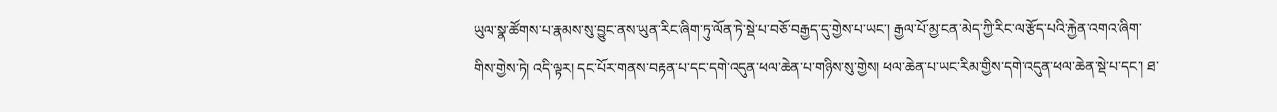ཡུལ་སྣ་ཚོགས་པ་རྣམས་སུ་བྱུང་ནས་ཡུན་རིང་ཞིག་ཏུ་ལོན་ཏེ་སྡེ་པ་བཅོ་བརྒྱད་དུ་གྱེས་པ་ཡང་། རྒྱལ་པོ་མྱ་ངན་མེད་ཀྱི་རིང་ལ་རྩོད་པའི་རྐྱེན་འགའ་ཞིག་གིས་གྱེས་ཏེ། འདི་ལྟར། དང་པོར་གནས་བརྟན་པ་དང་དགེ་འདུན་ཕལ་ཆེན་པ་གཉིས་སུ་གྱེས། ཕལ་ཆེན་པ་ཡང་རིམ་གྱིས་དགེ་འདུན་ཕལ་ཆེན་སྡེ་པ་དང་། ཐ་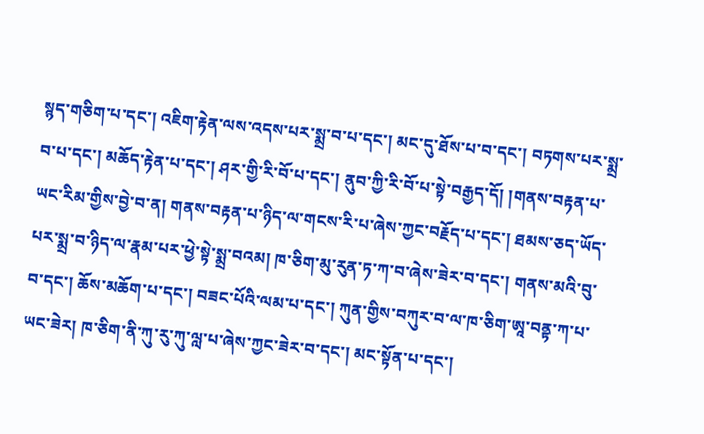སྙད་གཅིག་པ་དང་། འཇིག་རྟེན་ལས་འདས་པར་སྨྲ་བ་པ་དང་། མང་དུ་ཐོས་པ་བ་དང་། བཏགས་པར་སྨྲ་བ་པ་དང་། མཆོད་རྟེན་པ་དང་། ཤར་གྱི་རི་བོ་པ་དང་། ནུབ་ཀྱི་རི་བོ་པ་སྟེ་བརྒྱད་དོ། །གནས་བརྟན་པ་ཡང་རིམ་གྱིས་བྱེ་བ་ན། གནས་བརྟན་པ་ཉིད་ལ་གངས་རི་པ་ཞེས་ཀྱང་བརྗོད་པ་དང་། ཐམས་ཅད་ཡོད་པར་སྨྲ་བ་ཉིད་ལ་རྣམ་པར་ཕྱེ་སྟེ་སྨྲ་བའམ། ཁ་ཅིག་མུ་རུན་ཏ་ཀ་བ་ཞེས་ཟེར་བ་དང་། གནས་མའི་བུ་བ་དང་། ཆོས་མཆོག་པ་དང་། བཟང་པོའི་ལམ་པ་དང་། ཀུན་གྱིས་བཀུར་བ་ལ་ཁ་ཅིག་ཨཱ་བནྟ་ཀ་པ་ཡང་ཟེར། ཁ་ཅིག་ནི་ཀུ་རུ་ཀུ་ལླ་པ་ཞེས་ཀྱང་ཟེར་བ་དང་། མང་སྟོན་པ་དང་།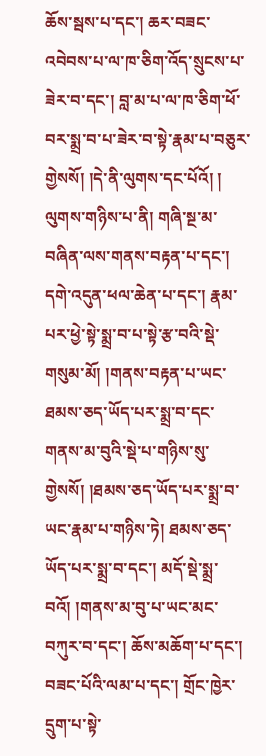ཆོས་སྦས་པ་དང་། ཆར་བཟང་འབེབས་པ་ལ་ཁ་ཅིག་འོད་སྲུངས་པ་ཟེར་བ་དང་། བླ་མ་པ་ལ་ཁ་ཅིག་ཕོ་བར་སྨྲ་བ་པ་ཟེར་བ་སྟེ་རྣམ་པ་བཅུར་གྱེསསོ། །དེ་ནི་ལུགས་དང་པོའོ། ། ལུགས་གཉིས་པ་ནི། གཞི་སྔ་མ་བཞིན་ལས་གནས་བརྟན་པ་དང་། དགེ་འདུན་ཕལ་ཆེན་པ་དང་། རྣམ་པར་ཕྱེ་སྟེ་སྨྲ་བ་པ་སྟེ་རྩ་བའི་སྡེ་གསུམ་མོ། །གནས་བརྟན་པ་ཡང་ཐམས་ཅད་ཡོད་པར་སྨྲ་བ་དང་གནས་མ་བུའི་སྡེ་པ་གཉིས་སུ་གྱེསསོ། །ཐམས་ཅད་ཡོད་པར་སྨྲ་བ་ཡང་རྣམ་པ་གཉིས་ཏེ། ཐམས་ཅད་ཡོད་པར་སྨྲ་བ་དང་། མདོ་སྡེ་སྨྲ་བའོ། །གནས་མ་བུ་པ་ཡང་མང་བཀུར་བ་དང་། ཆོས་མཆོག་པ་དང་། བཟང་པོའི་ལམ་པ་དང་། གྲོང་ཁྱེར་དྲུག་པ་སྟེ་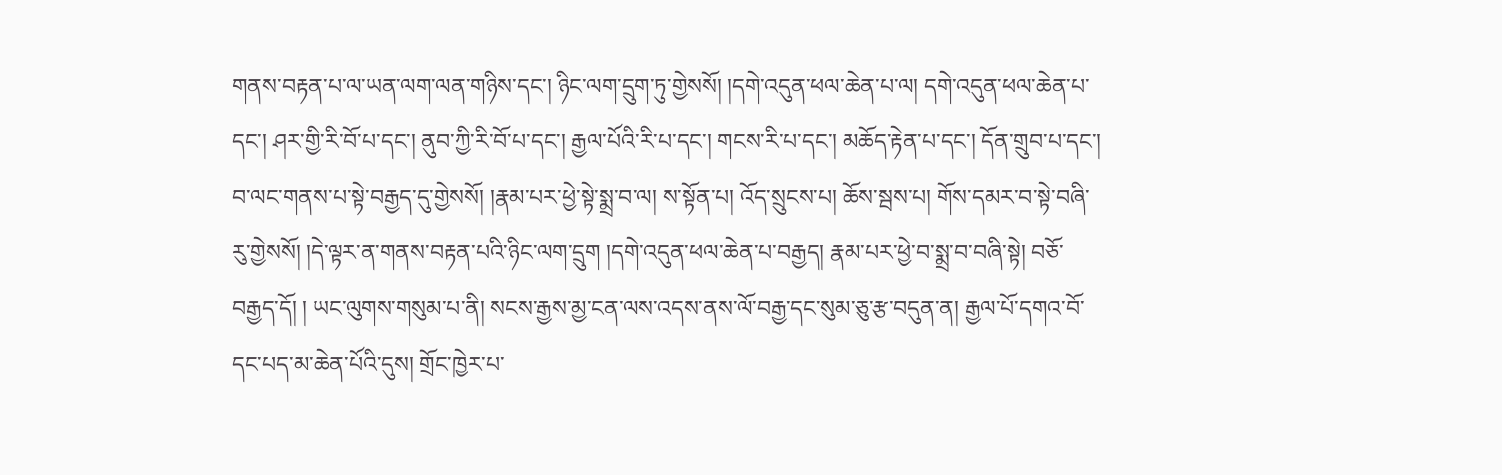གནས་བརྟན་པ་ལ་ཡན་ལག་ལན་གཉིས་དང་། ཉིང་ལག་དྲུག་ཏུ་གྱེསསོ། །དགེ་འདུན་ཕལ་ཆེན་པ་ལ། དགེ་འདུན་ཕལ་ཆེན་པ་དང་། ཤར་གྱི་རི་བོ་པ་དང་། ནུབ་ཀྱི་རི་བོ་པ་དང་། རྒྱལ་པོའི་རི་པ་དང་། གངས་རི་པ་དང་། མཆོད་རྟེན་པ་དང་། དོན་གྲུབ་པ་དང་། བ་ལང་གནས་པ་སྟེ་བརྒྱད་དུ་གྱེསསོ། །རྣམ་པར་ཕྱེ་སྟེ་སྨྲ་བ་ལ། ས་སྟོན་པ། འོད་སྲུངས་པ། ཆོས་སྦས་པ། གོས་དམར་བ་སྟེ་བཞི་རུ་གྱེསསོ། །དེ་ལྟར་ན་གནས་བརྟན་པའི་ཉིང་ལག་དྲུག །དགེ་འདུན་ཕལ་ཆེན་པ་བརྒྱད། རྣམ་པར་ཕྱེ་བ་སྨྲ་བ་བཞི་སྟེ། བཅོ་བརྒྱད་དོ། ། ཡང་ལུགས་གསུམ་པ་ནི། སངས་རྒྱས་མྱ་ངན་ལས་འདས་ནས་ལོ་བརྒྱ་དང་སུམ་ཅུ་རྩ་བདུན་ན། རྒྱལ་པོ་དགའ་བོ་དང་པད་མ་ཆེན་པོའི་དུས། གྲོང་ཁྱེར་པ་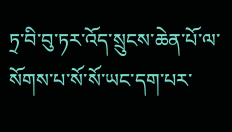ཏྲ་བི་བུ་ཏར་འོད་སྲུངས་ཆེན་པོ་ལ་སོགས་པ་སོ་སོ་ཡང་དག་པར་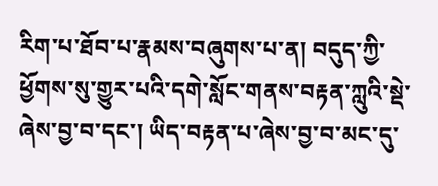རིག་པ་ཐོབ་པ་རྣམས་བཞུགས་པ་ན། བདུད་ཀྱི་ཕྱོགས་སུ་གྱུར་པའི་དགེ་སློང་གནས་བརྟན་ཀླུའི་སྡེ་ཞེས་བྱ་བ་དང་། ཡིད་བརྟན་པ་ཞེས་བྱ་བ་མང་དུ་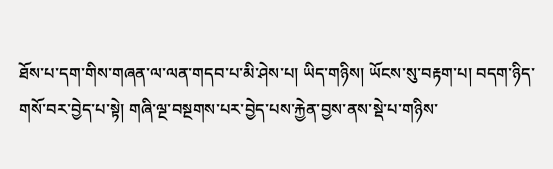ཐོས་པ་དག་གིས་གཞན་ལ་ལན་གདབ་པ་མི་ཤེས་པ། ཡིད་གཉིས། ཡོངས་སུ་བརྟག་པ། བདག་ཉིད་གསོ་བར་བྱེད་པ་སྟེ། གཞི་ལྔ་བསྔགས་པར་བྱེད་པས་རྐྱེན་བྱས་ནས་སྡེ་པ་གཉིས་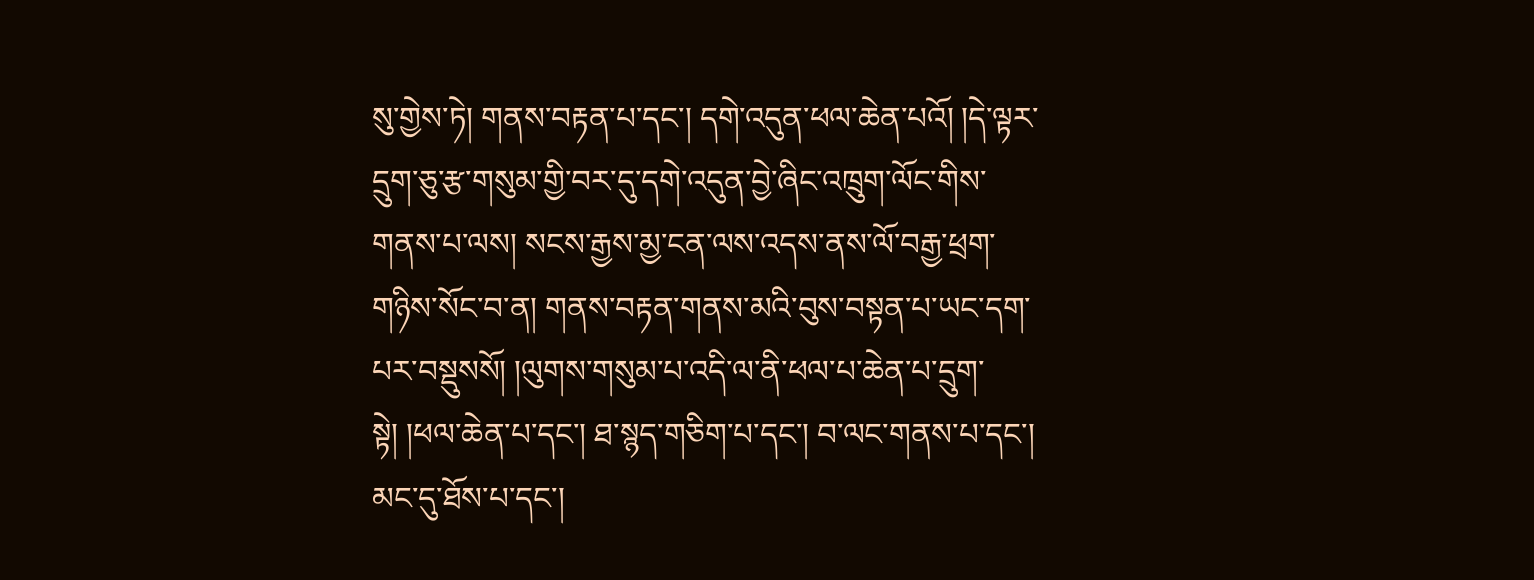སུ་གྱེས་ཏེ། གནས་བརྟན་པ་དང་། དགེ་འདུན་ཕལ་ཆེན་པའོ། །དེ་ལྟར་དྲུག་ཅུ་རྩ་གསུམ་གྱི་བར་དུ་དགེ་འདུན་བྱེ་ཞིང་འཁྲུག་ལོང་གིས་གནས་པ་ལས། སངས་རྒྱས་མྱ་ངན་ལས་འདས་ནས་ལོ་བརྒྱ་ཕྲག་གཉིས་སོང་བ་ན། གནས་བརྟན་གནས་མའི་བུས་བསྟན་པ་ཡང་དག་པར་བསྡུསསོ། །ལུགས་གསུམ་པ་འདི་ལ་ནི་ཕལ་པ་ཆེན་པ་དྲུག་སྟེ། །ཕལ་ཆེན་པ་དང་། ཐ་སྙད་གཅིག་པ་དང་། བ་ལང་གནས་པ་དང་། མང་དུ་ཐོས་པ་དང་།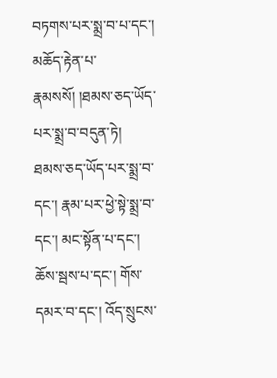བཏགས་པར་སྨྲ་བ་པ་དང་། མཆོད་རྟེན་པ་རྣམསསོ། །ཐམས་ཅད་ཡོད་པར་སྨྲ་བ་བདུན་ཏེ། ཐམས་ཅད་ཡོད་པར་སྨྲ་བ་དང་། རྣམ་པར་ཕྱེ་སྟེ་སྨྲ་བ་དང་། མང་སྟོན་པ་དང་། ཆོས་སྦས་པ་དང་། གོས་དམར་བ་དང་། འོད་སྲུངས་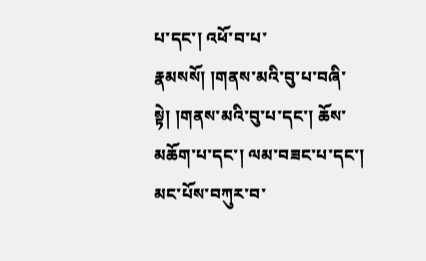པ་དང་། འཕོ་བ་པ་རྣམསསོ། །གནས་མའི་བུ་པ་བཞི་སྟེ། །གནས་མའི་བུ་པ་དང་། ཆོས་མཆོག་པ་དང་། ལམ་བཟང་པ་དང་། མང་པོས་བཀུར་བ་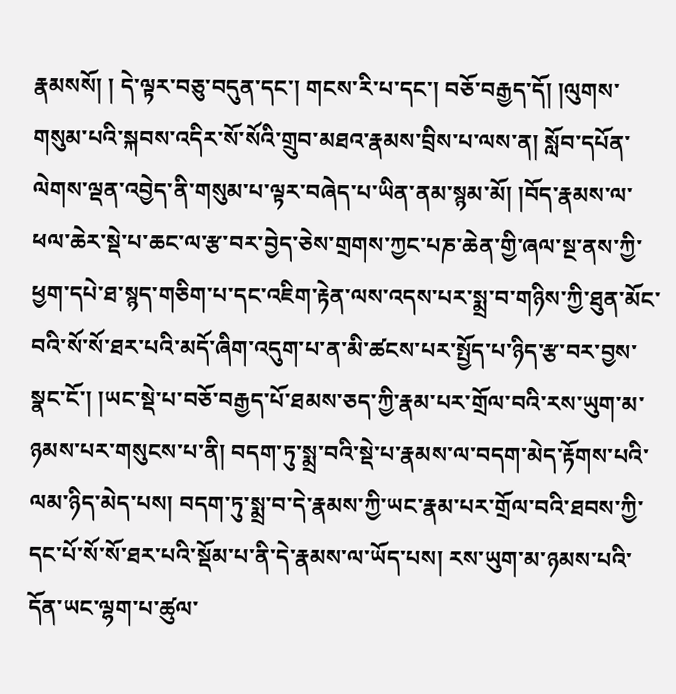རྣམསསོ། ། དེ་ལྟར་བཅུ་བདུན་དང་། གངས་རི་པ་དང་། བཅོ་བརྒྱད་དོ། །ལུགས་གསུམ་པའི་སྐབས་འདིར་སོ་སོའི་གྲུབ་མཐའ་རྣམས་བྲིས་པ་ལས་ན། སློབ་དཔོན་ལེགས་ལྡན་འབྱེད་ནི་གསུམ་པ་ལྟར་བཞེད་པ་ཡིན་ནམ་སྙམ་མོ། །བོད་རྣམས་ལ་ཕལ་ཆེར་སྡེ་པ་ཆང་ལ་རྩ་བར་བྱེད་ཅེས་གྲགས་ཀྱང་པཎ་ཆེན་གྱི་ཞལ་སྔ་ནས་ཀྱི་ཕྱག་དཔེ་ཐ་སྙད་གཅིག་པ་དང་འཇིག་རྟེན་ལས་འདས་པར་སྨྲ་བ་གཉིས་ཀྱི་ཐུན་མོང་བའི་སོ་སོ་ཐར་པའི་མདོ་ཞིག་འདུག་པ་ན་མི་ཚངས་པར་སྤྱོད་པ་ཉིད་རྩ་བར་བྱས་སྣང་ངོ་། །ཡང་སྡེ་པ་བཅོ་བརྒྱད་པོ་ཐམས་ཅད་ཀྱི་རྣམ་པར་གྲོལ་བའི་རས་ཡུག་མ་ཉམས་པར་གསུངས་པ་ནི། བདག་ཏུ་སྨྲ་བའི་སྡེ་པ་རྣམས་ལ་བདག་མེད་རྟོགས་པའི་ལམ་ཉིད་མེད་པས། བདག་ཏུ་སྨྲ་བ་དེ་རྣམས་ཀྱི་ཡང་རྣམ་པར་གྲོལ་བའི་ཐབས་ཀྱི་དང་པོ་སོ་སོ་ཐར་པའི་སྡོམ་པ་ནི་དེ་རྣམས་ལ་ཡོད་པས། རས་ཡུག་མ་ཉམས་པའི་དོན་ཡང་ལྷག་པ་ཚུལ་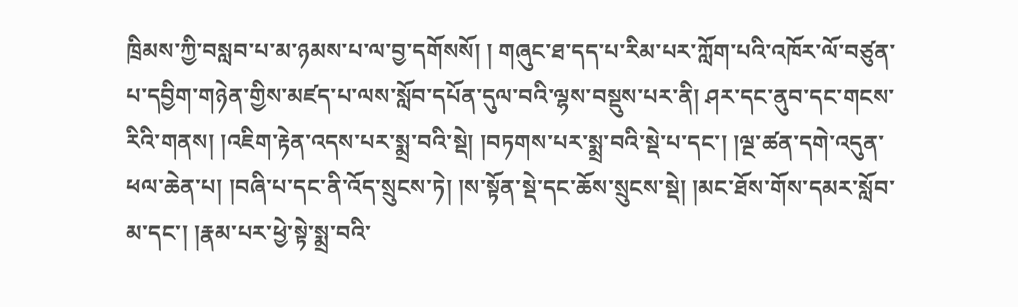ཁྲིམས་ཀྱི་བསླབ་པ་མ་ཉམས་པ་ལ་བྱ་དགོསསོ། ། གཞུང་ཐ་དད་པ་རིམ་པར་ཀློག་པའི་འཁོར་ལོ་བཙུན་པ་དབྱིག་གཉེན་གྱིས་མཛད་པ་ལས་སློབ་དཔོན་དུལ་བའི་ལྷས་བསྡུས་པར་ནི། ཤར་དང་ནུབ་དང་གངས་རིའི་གནས། །འཇིག་རྟེན་འདས་པར་སྨྲ་བའི་སྡེ། །བཏགས་པར་སྨྲ་བའི་སྡེ་པ་དང་། །ལྔ་ཚན་དགེ་འདུན་ཕལ་ཆེན་པ། །བཞི་པ་དང་ནི་འོད་སྲུངས་ཏེ། །ས་སྟོན་སྡེ་དང་ཆོས་སྲུངས་སྡེ། །མང་ཐོས་གོས་དམར་སློབ་མ་དང་། །རྣམ་པར་ཕྱེ་སྟེ་སྨྲ་བའི་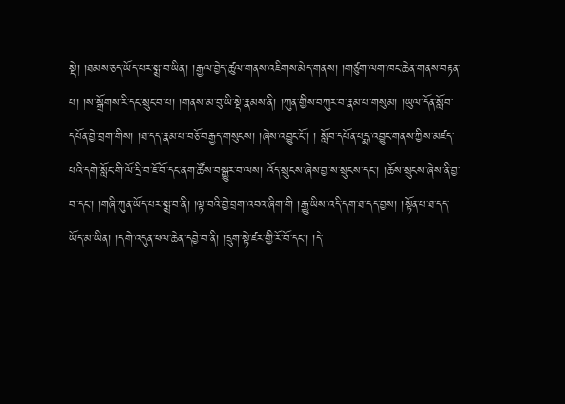སྡེ། །ཐམས་ཅད་ཡོད་པར་སྨྲ་བ་ཡིན། །རྒྱལ་བྱེད་ཚུལ་གནས་འཇིགས་མེད་གནས། །གཙུག་ལག་ཁང་ཆེན་གནས་བརྟན་པ། །ས་སྒྲོགས་རི་དང་སྲུང་བ་པ། །གནས་མ་བུ་ཡི་སྡེ་རྣམས་ནི། །ཀུན་གྱིས་བཀུར་བ་རྣམ་པ་གསུམ། །ཡུལ་དོན་སློབ་དཔོན་བྱེ་བྲག་གིས། །ཐ་དད་རྣམ་པ་བཅོ་བརྒྱད་གསུངས། །ཞེས་འབྱུང་ངོ་། ། སློབ་དཔོན་པདྨ་འབྱུང་གནས་ཀྱིས་མཛད་པའི་དགེ་སློང་གི་ལོ་དྲི་བ་ཇོ་བོ་དང་ནག་ཚོས་བསྒྱུར་བ་ལས། འོད་སྲུངས་ཞེས་བྱ་ས་སྲུངས་དང་། །ཆོས་སྲུངས་ཞེས་ནི་བྱ་བ་དང་། །གཞི་ཀུན་ཡོད་པར་སྨྲ་བ་ནི། །ལྟ་བའི་བྱེ་བྲག་འབའ་ཞིག་གི །རྒྱུ་ཡིས་འདི་དག་ཐ་དད་བྱས། །སྟོན་པ་ཐ་དད་ཡོད་མ་ཡིན། །དགེ་འདུན་ཕལ་ཆེན་དབྱེ་བ་ནི། །དྲུག་སྟེ་ཛར་གྱི་རོ་བོ་དང་། །དེ་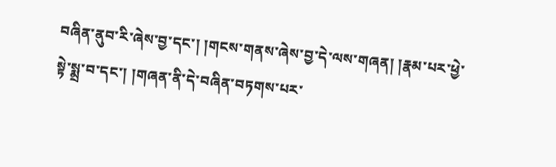བཞིན་ནུབ་རི་ཞེས་བྱ་དང་། །གངས་གནས་ཞེས་བྱ་དེ་ལས་གཞན། །རྣམ་པར་ཕྱེ་སྟེ་སྨྲ་བ་དང་། །གཞན་ནི་དེ་བཞིན་བཏགས་པར་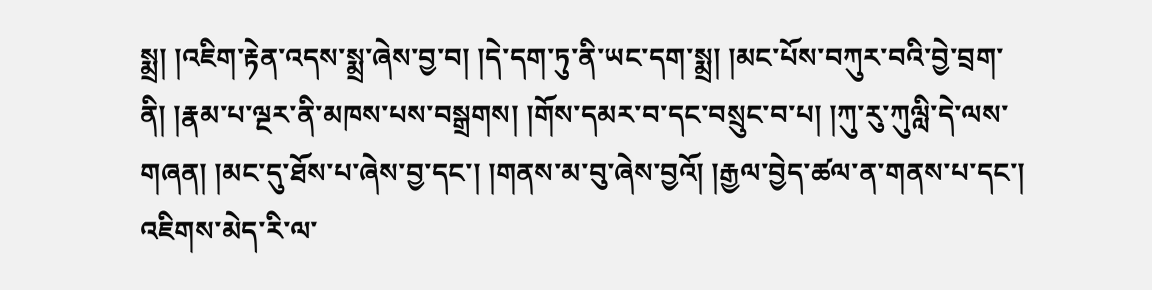སྨྲ། །འཇིག་རྟེན་འདས་སྨྲ་ཞེས་བྱ་བ། །དེ་དག་ཏུ་ནི་ཡང་དག་སྨྲ། །མང་པོས་བཀུར་བའི་བྱེ་བྲག་ནི། །རྣམ་པ་ལྔར་ནི་མཁས་པས་བསྒྲགས། །གོས་དམར་བ་དང་བསྲུང་བ་པ། །ཀུ་རུ་ཀུལླི་དེ་ལས་གཞན། །མང་དུ་ཐོས་པ་ཞེས་བྱ་དང་། །གནས་མ་བུ་ཞེས་བྱའོ། །རྒྱལ་བྱེད་ཚལ་ན་གནས་པ་དང་། འཇིགས་མེད་རི་ལ་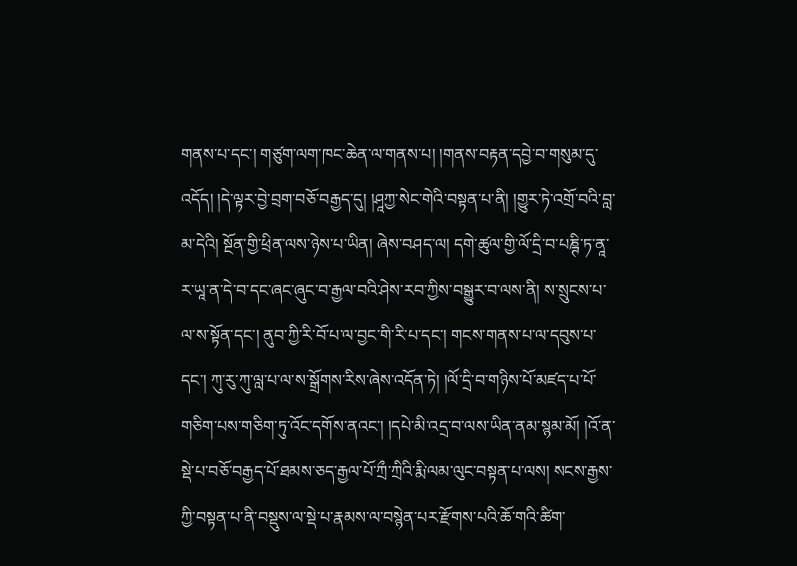གནས་པ་དང་། གཙུག་ལག་ཁང་ཆེན་ལ་གནས་པ། །གནས་བརྟན་དབྱེ་བ་གསུམ་དུ་འདོད། །དེ་ལྟར་བྱེ་བྲག་བཅོ་བརྒྱད་དུ། །ཤཱཀྱ་སེང་གེའི་བསྟན་པ་ནི། །གྱུར་ཏེ་འགྲོ་བའི་བླ་མ་དེའི། སྔོན་གྱི་ཕྲིན་ལས་ཉེས་པ་ཡིན། ཞེས་བཤད་ལ། དགེ་ཚུལ་གྱི་ལོ་དྲི་བ་པཎྚི་ཏ་ནཱ་ར་ཡཱ་ན་དེ་བ་དང་ཞང་ཞུང་བ་རྒྱལ་བའི་ཤེས་རབ་ཀྱིས་བསྒྱུར་བ་ལས་ནི། ས་སྲུངས་པ་ལ་ས་སྟོན་དང་། ནུབ་ཀྱི་རི་བོ་པ་ལ་བྱང་གི་རི་པ་དང་། གངས་གནས་པ་ལ་དབུས་པ་དང་། ཀུ་རུ་ཀུ་ལླ་པ་ལ་ས་སྒྲོགས་རིས་ཞེས་འདོན་ཏེ། །ལོ་དྲི་བ་གཉིས་པོ་མཛད་པ་པོ་གཅིག་པས་གཅིག་ཏུ་འོང་དགོས་ནའང་། །དཔེ་མི་འདྲ་བ་ལས་ཡིན་ནམ་སྙམ་མོ། །འོ་ན་སྡེ་པ་བཅོ་བརྒྱད་པོ་ཐམས་ཅད་རྒྱལ་པོ་ཀྲྀ་ཀྲིའི་རྨི་ལམ་ལུང་བསྟན་པ་ལས། སངས་རྒྱས་ཀྱི་བསྟན་པ་ནི་བསྡུས་ལ་སྡེ་པ་རྣམས་ལ་བསྙེན་པར་རྫོགས་པའི་ཆོ་གའི་ཚིག་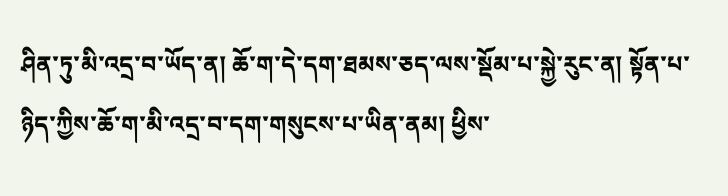ཤིན་ཏུ་མི་འདྲ་བ་ཡོད་ན། ཆོ་ག་དེ་དག་ཐམས་ཅད་ལས་སྡོམ་པ་སྐྱེ་རུང་ན། སྟོན་པ་ཉིད་ཀྱིས་ཆོ་ག་མི་འདྲ་བ་དག་གསུངས་པ་ཡིན་ནམ། ཕྱིས་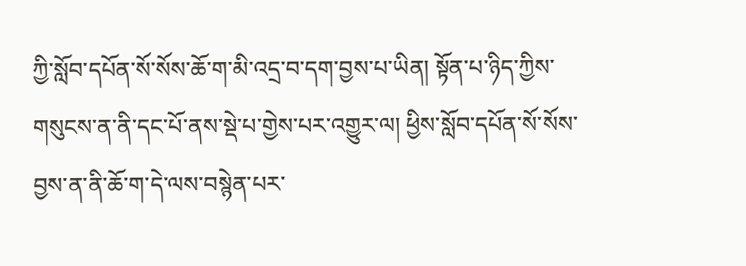ཀྱི་སློབ་དཔོན་སོ་སོས་ཆོ་ག་མི་འདྲ་བ་དག་བྱས་པ་ཡིན། སྟོན་པ་ཉིད་ཀྱིས་གསུངས་ན་ནི་དང་པོ་ནས་སྡེ་པ་གྱེས་པར་འགྱུར་ལ། ཕྱིས་སློབ་དཔོན་སོ་སོས་བྱས་ན་ནི་ཆོ་ག་དེ་ལས་བསྙེན་པར་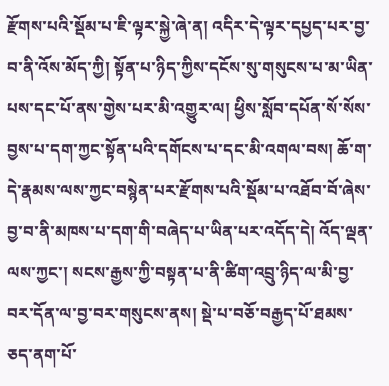རྫོགས་པའི་སྡོམ་པ་ཇི་ལྟར་སྐྱེ་ཞེ་ན། འདིར་དེ་ལྟར་དཔྱད་པར་བྱ་བ་ནི་འོས་མོད་ཀྱི། སྟོན་པ་ཉིད་ཀྱིས་དངོས་སུ་གསུངས་པ་མ་ཡིན་པས་དང་པོ་ནས་གྱེས་པར་མི་འགྱུར་ལ། ཕྱིས་སློབ་དཔོན་སོ་སོས་བྱས་པ་དག་ཀྱང་སྟོན་པའི་དགོངས་པ་དང་མི་འགལ་བས། ཆོ་ག་དེ་རྣམས་ལས་ཀྱང་བསྙེན་པར་རྫོགས་པའི་སྡོམ་པ་འཐོབ་བོ་ཞེས་བྱ་བ་ནི་མཁས་པ་དག་གི་བཞེད་པ་ཡིན་པར་འདོད་དེ། འོད་ལྡན་ལས་ཀྱང་། སངས་རྒྱས་ཀྱི་བསྟན་པ་ནི་ཚིག་འབྲུ་ཉིད་ལ་མི་བྱ་བར་དོན་ལ་བྱ་བར་གསུངས་ནས། སྡེ་པ་བཅོ་བརྒྱད་པོ་ཐམས་ཅད་ནག་པོ་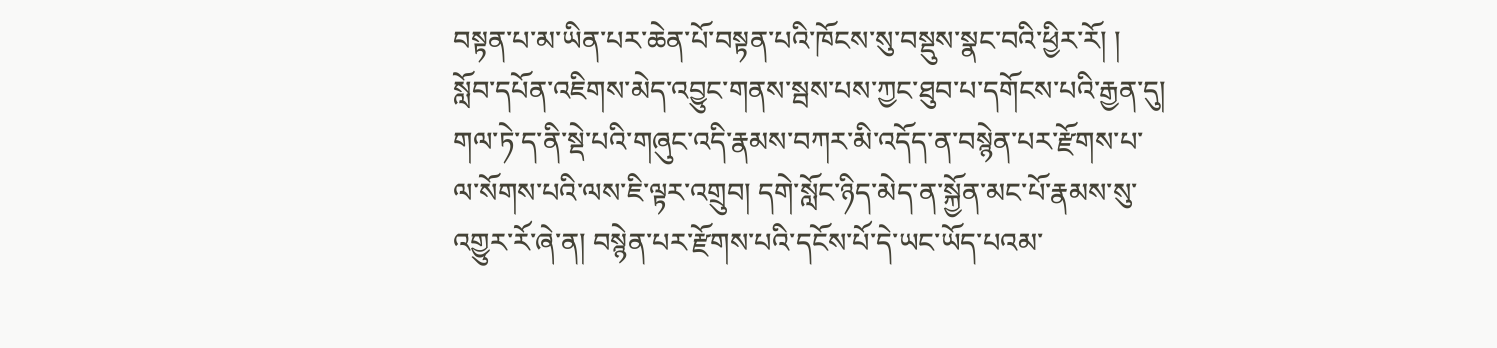བསྟན་པ་མ་ཡིན་པར་ཆེན་པོ་བསྟན་པའི་ཁོངས་སུ་བསྡུས་སྣང་བའི་ཕྱིར་རོ། ། སློབ་དཔོན་འཇིགས་མེད་འབྱུང་གནས་སྦས་པས་ཀྱང་ཐུབ་པ་དགོངས་པའི་རྒྱན་དུ། གལ་ཏེ་ད་ནི་སྡེ་པའི་གཞུང་འདི་རྣམས་བཀར་མི་འདོད་ན་བསྙེན་པར་རྫོགས་པ་ལ་སོགས་པའི་ལས་ཇི་ལྟར་འགྲུབ། དགེ་སློང་ཉིད་མེད་ན་སྐྱོན་མང་པོ་རྣམས་སུ་འགྱུར་རོ་ཞེ་ན། བསྙེན་པར་རྫོགས་པའི་དངོས་པོ་དེ་ཡང་ཡོད་པའམ་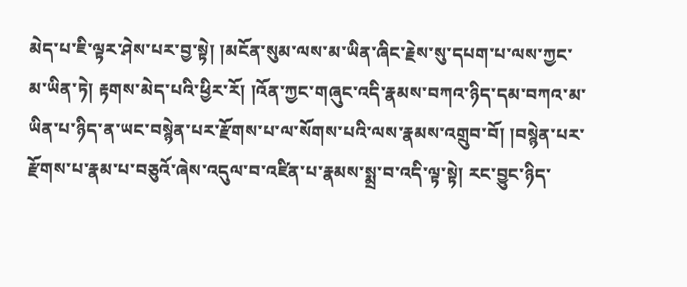མེད་པ་ཇི་ལྟར་ཤེས་པར་བྱ་སྟེ། །མངོན་སུམ་ལས་མ་ཡིན་ཞིང་རྗེས་སུ་དཔག་པ་ལས་ཀྱང་མ་ཡིན་ཏེ། རྟགས་མེད་པའི་ཕྱིར་རོ། །འོན་ཀྱང་གཞུང་འདི་རྣམས་བཀའ་ཉིད་དམ་བཀའ་མ་ཡིན་པ་ཉིད་ན་ཡང་བསྙེན་པར་རྫོགས་པ་ལ་སོགས་པའི་ལས་རྣམས་འགྲུབ་བོ། །བསྙེན་པར་རྫོགས་པ་རྣམ་པ་བཅུའོ་ཞེས་འདུལ་བ་འཛིན་པ་རྣམས་སྨྲ་བ་འདི་ལྟ་སྟེ། རང་བྱུང་ཉིད་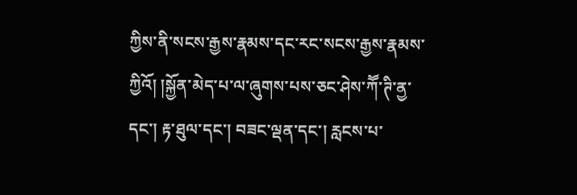ཀྱིས་ནི་སངས་རྒྱས་རྣམས་དང་རང་སངས་རྒྱས་རྣམས་ཀྱིའོ། །སྐྱོན་མེད་པ་ལ་ཞུགས་པས་ཅང་ཤེས་ཀཽ་ཊི་ནྱ་དང་། རྟ་ཐུལ་དང་། བཟང་ལྡན་དང་། རླངས་པ་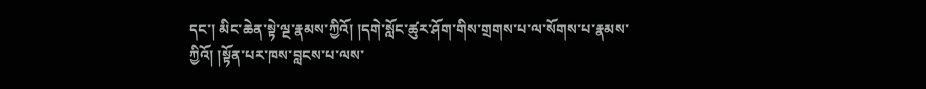དང་། མིང་ཆེན་སྟེ་ལྔ་རྣམས་ཀྱིའོ། །དགེ་སློང་ཚུར་ཤོག་གིས་གྲགས་པ་ལ་སོགས་པ་རྣམས་ཀྱིའོ། །སྟོན་པར་ཁས་བླངས་པ་ལས་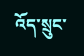འོད་སྲུང་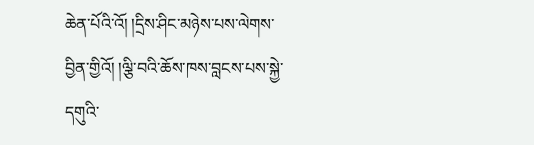ཆེན་པོའི་འོ། །དྲིས་ཤིང་མཉེས་པས་ལེགས་བྱིན་གྱིའོ། །ལྕི་བའི་ཆོས་ཁས་བླངས་པས་སྐྱེ་དགུའི་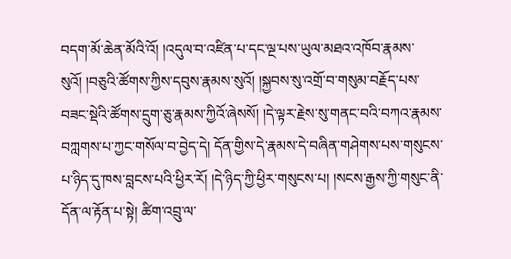བདག་མོ་ཆེན་མོའི་འོ། །འདུལ་བ་འཛིན་པ་དང་ལྔ་པས་ཡུལ་མཐའ་འཁོབ་རྣམས་སུའོ། །བཅུའི་ཚོགས་ཀྱིས་དབུས་རྣམས་སུའོ། །སྐྱབས་སུ་འགྲོ་བ་གསུམ་བརྗོད་པས་བཟང་སྡེའི་ཚོགས་དྲུག་ཅུ་རྣམས་ཀྱིའོ་ཞེསསོ། །དེ་ལྟར་རྗེས་སུ་གནང་བའི་བཀའ་རྣམས་བཀླགས་པ་ཀྱང་གསོལ་བ་བྱེད་དེ། དོན་གྱིས་དེ་རྣམས་དེ་བཞིན་གཤེགས་པས་གསུངས་པ་ཉིད་དུ་ཁས་བླངས་པའི་ཕྱིར་རོ། །དེ་ཉིད་ཀྱི་ཕྱིར་གསུངས་པ། །སངས་རྒྱས་ཀྱི་གསུང་ནི་དོན་ལ་རྟོན་པ་སྟེ། ཚིག་འབྲུ་ལ་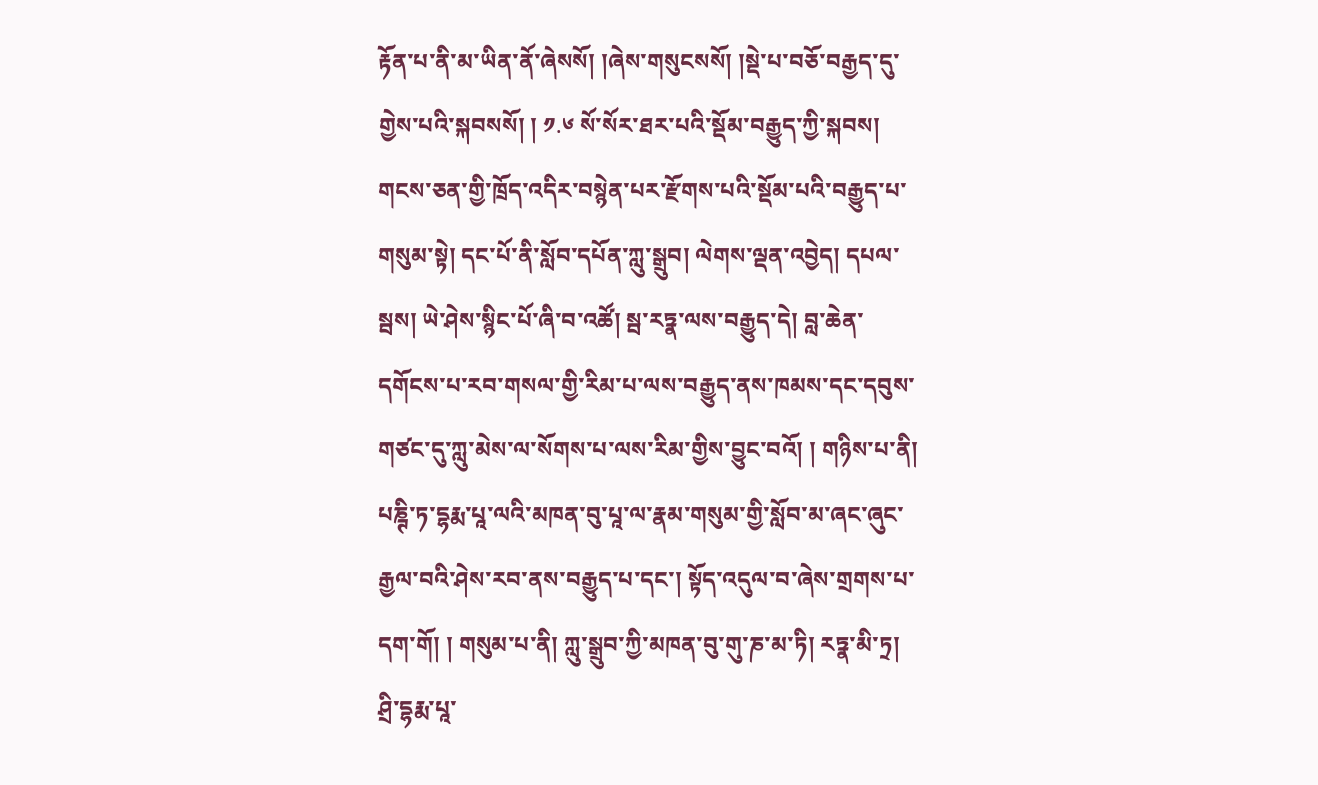རྟོན་པ་ནི་མ་ཡིན་ནོ་ཞེསསོ། །ཞེས་གསུངསསོ། །སྡེ་པ་བཅོ་བརྒྱད་དུ་གྱེས་པའི་སྐབསསོ། ། ༡.༦ སོ་སོར་ཐར་པའི་སྡོམ་བརྒྱུད་ཀྱི་སྐབས། གངས་ཅན་གྱི་ཁྲོད་འདིར་བསྙེན་པར་རྫོགས་པའི་སྡོམ་པའི་བརྒྱུད་པ་གསུམ་སྟེ། དང་པོ་ནི་སློབ་དཔོན་ཀླུ་སྒྲུབ། ལེགས་ལྡན་འབྱེད། དཔལ་སྦས། ཡེ་ཤེས་སྙིང་པོ་ཞི་བ་འཚོ། སྦ་རཏྣ་ལས་བརྒྱུད་དེ། བླ་ཆེན་དགོངས་པ་རབ་གསལ་གྱི་རིམ་པ་ལས་བརྒྱུད་ནས་ཁམས་དང་དབུས་གཙང་དུ་ཀླུ་མེས་ལ་སོགས་པ་ལས་རིམ་གྱིས་བྱུང་བའོ། ། གཉིས་པ་ནི། པཎྚི་ཏ་དྷརྨ་པཱ་ལའི་མཁན་བུ་པཱ་ལ་རྣམ་གསུམ་གྱི་སློབ་མ་ཞང་ཞུང་རྒྱལ་བའི་ཤེས་རབ་ནས་བརྒྱུད་པ་དང་། སྟོད་འདུལ་བ་ཞེས་གྲགས་པ་དག་གོ། ། གསུམ་པ་ནི། ཀླུ་སྒྲུབ་ཀྱི་མཁན་བུ་གུ་ཎ་མ་ཏི། རཏྣ་མི་ཏྲ། ཤྲི་དྷརྨ་པཱ་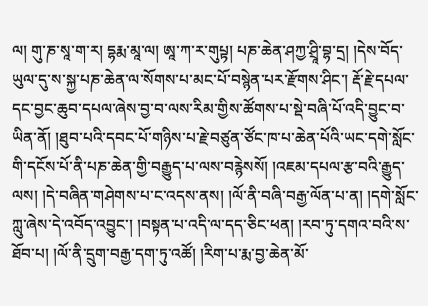ལ། གུ་ཎ་སཱ་ག་ར། དྷརྨ་མཱ་ལ། ཨཱ་ཀ་ར་གུཔྟ། པཎ་ཆེན་ཤཀྱ་ཤྲཱི་བྷ་དྲ། །དེས་བོད་ཡུལ་དུ་ས་སྐྱ་པཎ་ཆེན་ལ་སོགས་པ་མང་པོ་བསྙེན་པར་རྫོགས་ཤིང་། རྡོ་རྗེ་དཔལ་དང་བྱང་ཆུབ་དཔལ་ཞེས་བྱ་བ་ལས་རིམ་གྱིས་ཚོགས་པ་སྡེ་བཞི་པོ་འདི་བྱུང་བ་ཡིན་ནོ། །ཐུབ་པའི་དབང་པོ་གཉིས་པ་རྗེ་བཙུན་ཙོང་ཁ་པ་ཆེན་པོའི་ཡང་དགེ་སློང་གི་དངོས་པོ་ནི་པཎ་ཆེན་གྱི་བརྒྱུད་པ་ལས་བརྙེསསོ། །འཇམ་དཔལ་རྩ་བའི་རྒྱུད་ལས། །དེ་བཞིན་གཤེགས་པ་ང་འདས་ནས། །ལོ་ནི་བཞི་བརྒྱ་ལོན་པ་ན། །དགེ་སློང་ཀླུ་ཞེས་དེ་འབོད་འབྱུང་། །བསྟན་པ་འདི་ལ་དད་ཅིང་ཕན། །རབ་ཏུ་དགའ་བའི་ས་ཐོབ་པ། །ལོ་ནི་དྲུག་བརྒྱ་དག་ཏུ་འཚོ། །རིག་པ་རྨ་བྱ་ཆེན་མོ་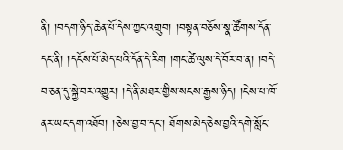ནི། །བདག་ཉིད་ཆེན་པོ་དེས་ཀྱང་འགྲུབ། །བསྟན་བཅོས་སྣ་ཚོགས་དོན་དང་ནི། །དངོས་པོ་མེད་པའི་དོན་དེ་རིག །གང་ཚེ་ལུས་དེ་བོར་བ་ན། །བདེ་བ་ཅན་དུ་སྐྱེ་བར་འགྱུར། །དེ་ནི་མཐར་གྱིས་སངས་རྒྱས་ཉིད། །ངེས་པ་ཁོ་ནར་ཡང་དག་འཐོབ། །ཅེས་བྱ་བ་དང་། ཐོགས་མེད་ཅེས་བྱའི་དགེ་སློང་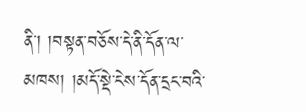ནི་། །བསྟན་བཅོས་དེ་ནི་དོན་ལ་མཁས། །མདོ་སྡེ་ངེས་དོན་དྲང་བའི་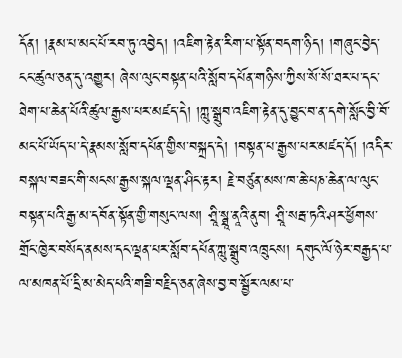དོན། །རྣམ་པ་མང་པོ་རབ་ཏུ་འབྱེད། །འཇིག་རྟེན་རིག་པ་སྟོན་བདག་ཉིད། །གཞུང་བྱེད་ངང་ཚུལ་ཅན་དུ་འགྱུར། ཞེས་ལུང་བསྟན་པའི་སློབ་དཔོན་གཉིས་ཀྱིས་སོ་སོ་ཐར་པ་དང་ཐེག་པ་ཆེན་པོའི་ཚུལ་རྒྱས་པར་མཛད་དེ། །ཀླུ་སྒྲུབ་འཇིག་རྟེན་དུ་བྱུང་བ་ན་དགེ་སློང་བྱི་བོ་མང་པོ་ཡོད་པ་དེ་རྣམས་སློབ་དཔོན་གྱིས་བསྐྲད་དེ། །བསྟན་པ་རྒྱས་པར་མཛད་དོ། །འདིར་བསྐལ་བཟང་གི་སངས་རྒྱས་སྐལ་ལྡན་ཤིང་རྟར། རྗེ་བཙུན་མས་ཁ་ཆེ་པཎ་ཆེན་ལ་ལུང་བསྟན་པའི་རྒྱ་མ་དབོན་སྟོན་གྱི་གསུང་ལས། ཤྲཱི་སྠཱ་ནཱའི་ནུབ། ཤྲཱི་སརྦ་ཏའི་ཤར་ཕྱོགས་གྲོང་ཁྱེར་བསོད་ནམས་དང་ལྡན་པར་སློབ་དཔོན་ཀླུ་སྒྲུབ་འཁྲུངས། དགུང་ལོ་ཉེར་བརྒྱད་པ་ལ་མཁན་པོ་དྲི་མ་མེད་པའི་གཟི་བརྗིད་ཅན་ཞེས་བྱ་བ་སྦྱོར་ལམ་པ་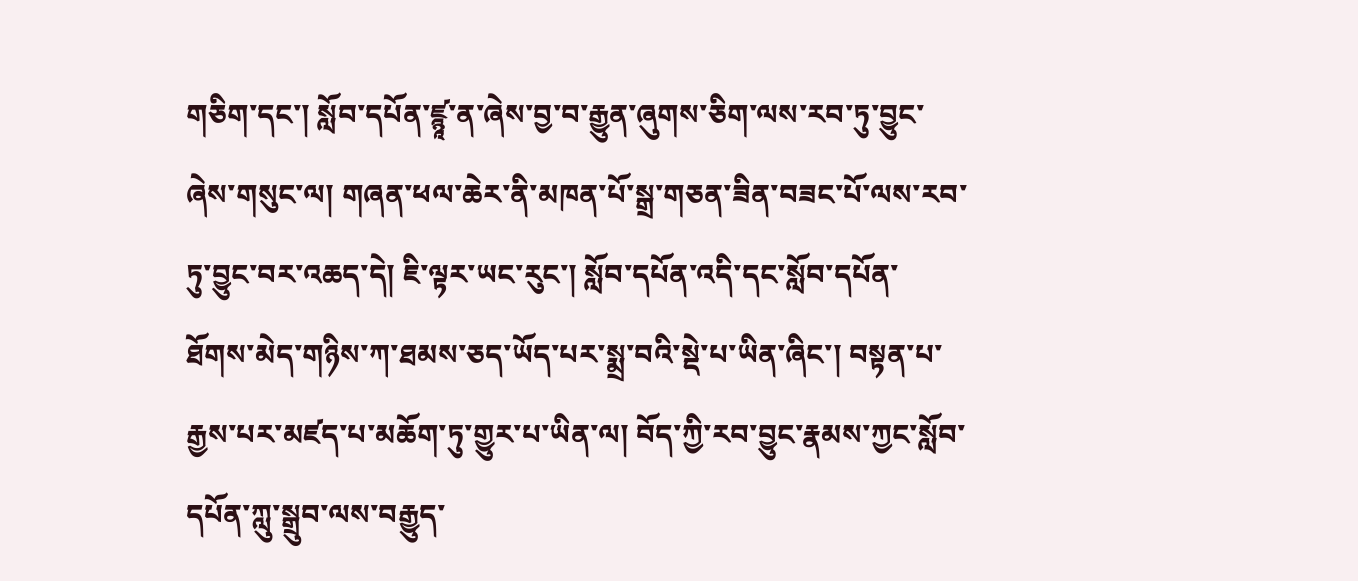གཅིག་དང་། སློབ་དཔོན་ཛྙཱ་ན་ཞེས་བྱ་བ་རྒྱུན་ཞུགས་ཅིག་ལས་རབ་ཏུ་བྱུང་ཞེས་གསུང་ལ། གཞན་ཕལ་ཆེར་ནི་མཁན་པོ་སྒྲ་གཅན་ཟིན་བཟང་པོ་ལས་རབ་ཏུ་བྱུང་བར་འཆད་དེ། ཇི་ལྟར་ཡང་རུང་། སློབ་དཔོན་འདི་དང་སློབ་དཔོན་ཐོགས་མེད་གཉིས་ཀ་ཐམས་ཅད་ཡོད་པར་སྨྲ་བའི་སྡེ་པ་ཡིན་ཞིང་། བསྟན་པ་རྒྱས་པར་མཛད་པ་མཆོག་ཏུ་གྱུར་པ་ཡིན་ལ། བོད་ཀྱི་རབ་བྱུང་རྣམས་ཀྱང་སློབ་དཔོན་ཀླུ་སྒྲུབ་ལས་བརྒྱུད་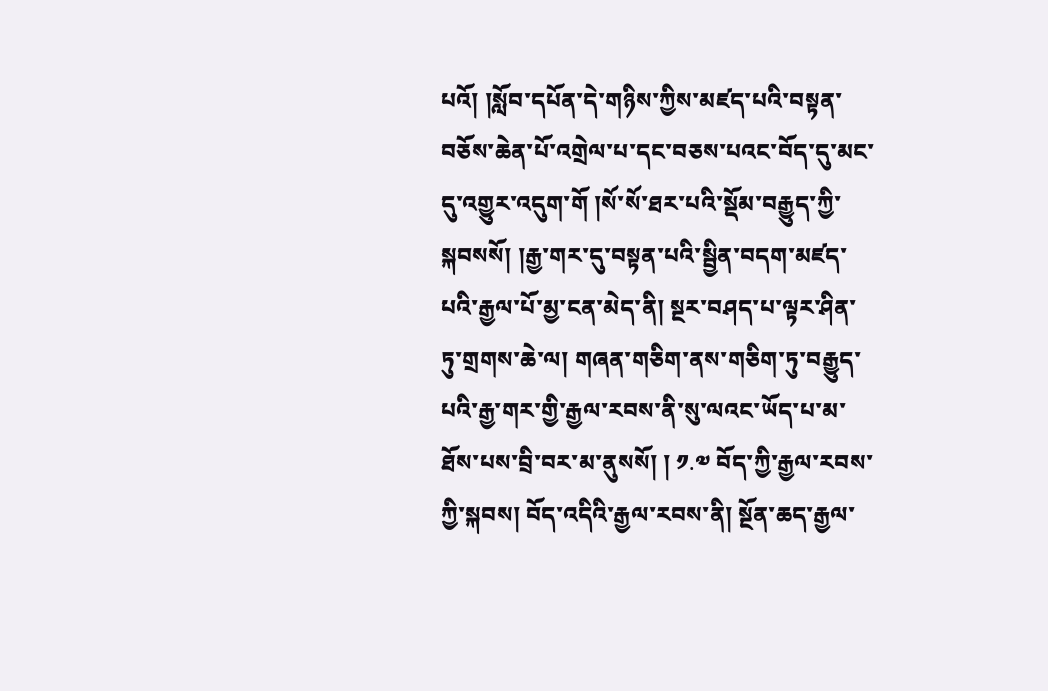པའོ། །སློབ་དཔོན་དེ་གཉིས་ཀྱིས་མཛད་པའི་བསྟན་བཅོས་ཆེན་པོ་འགྲེལ་པ་དང་བཅས་པའང་བོད་དུ་མང་དུ་འགྱུར་འདུག་གོ །སོ་སོ་ཐར་པའི་སྡོམ་བརྒྱུད་ཀྱི་སྐབསསོ། །རྒྱ་གར་དུ་བསྟན་པའི་སྦྱིན་བདག་མཛད་པའི་རྒྱལ་པོ་མྱ་ངན་མེད་ནི། སྔར་བཤད་པ་ལྟར་ཤིན་ཏུ་གྲགས་ཆེ་ལ། གཞན་གཅིག་ནས་གཅིག་ཏུ་བརྒྱུད་པའི་རྒྱ་གར་གྱི་རྒྱལ་རབས་ནི་སུ་ལའང་ཡོད་པ་མ་ཐོས་པས་བྲི་བར་མ་ནུསསོ། ། ༡.༧ བོད་ཀྱི་རྒྱལ་རབས་ཀྱི་སྐབས། བོད་འདིའི་རྒྱལ་རབས་ནི། སྔོན་ཆད་རྒྱལ་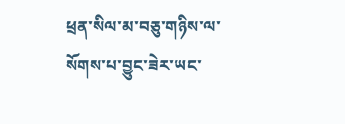ཕྲན་སིལ་མ་བཅུ་གཉིས་ལ་སོགས་པ་བྱུང་ཟེར་ཡང་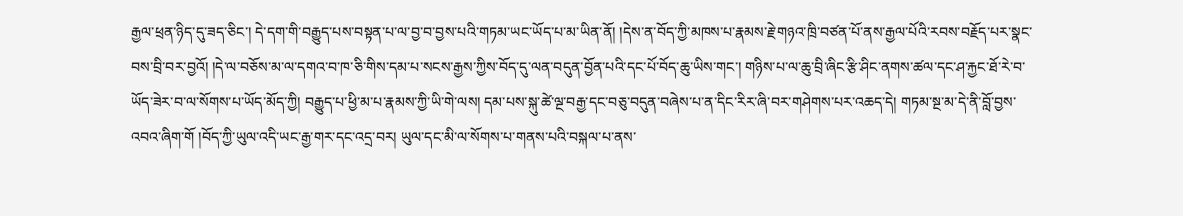རྒྱལ་ཕྲན་ཉིད་དུ་ཟད་ཅིང་། དེ་དག་གི་བརྒྱུད་པས་བསྟན་པ་ལ་བྱ་བ་བྱས་པའི་གཏམ་ཡང་ཡོད་པ་མ་ཡིན་ནོ། །དེས་ན་བོད་ཀྱི་མཁས་པ་རྣམས་རྗེ་གཉའ་ཁྲི་བཙན་པོ་ནས་རྒྱལ་པོའི་རབས་བརྗོད་པར་སྣང་བས་བྲི་བར་བྱའོ། །དེ་ལ་བཅོས་མ་ལ་དགའ་བ་ཁ་ཅི་གིས་དམ་པ་སངས་རྒྱས་ཀྱིས་བོད་དུ་ལན་བདུན་བྱོན་པའི་དང་པོ་བོད་ཆུ་ཡིས་གང་། གཉིས་པ་ལ་ཆུ་བྲི་ཞིང་རྩི་ཤིང་ནགས་ཚལ་དང་ཤ་རྐྱང་ཐོ་རེ་བ་ཡོད་ཟེར་བ་ལ་སོགས་པ་ཡོད་མོད་ཀྱི། བརྒྱུད་པ་ཕྱི་མ་པ་རྣམས་ཀྱི་ཡི་གེ་ལས། དམ་པས་སྐུ་ཚེ་ལྔ་བརྒྱ་དང་བཅུ་བདུན་བཞེས་པ་ན་དིང་རིར་ཞི་བར་གཤེགས་པར་འཆད་དེ། གཏམ་སྔ་མ་དེ་ནི་བློ་བྱས་འབའ་ཞིག་གོ །བོད་ཀྱི་ཡུལ་འདི་ཡང་རྒྱ་གར་དང་འདྲ་བར། ཡུལ་དང་མི་ལ་སོགས་པ་གནས་པའི་བསྐལ་པ་ནས་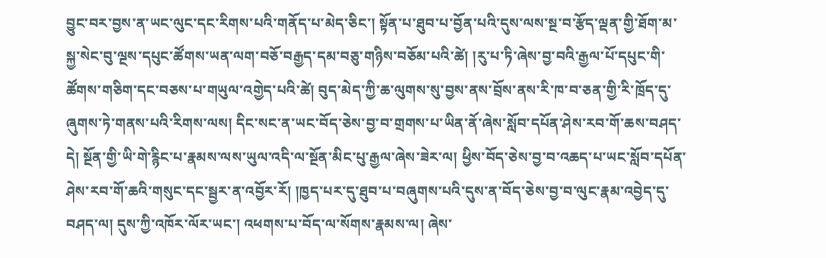བྱུང་བར་བྱས་ན་ཡང་ལུང་དང་རིགས་པའི་གནོད་པ་མེད་ཅིང་། སྟོན་པ་ཐུབ་པ་བྱོན་པའི་དུས་ལས་སྔ་བ་རྩོད་ལྡན་གྱི་ཐོག་མ་སྐྱ་སེང་བུ་ལྔས་དཔུང་ཚོགས་ཡན་ལག་བཅོ་བརྒྱད་དམ་བཅུ་གཉིས་བཅོམ་པའི་ཚེ། །རུ་པ་ཏི་ཞེས་བྱ་བའི་རྒྱལ་པོ་དཔུང་གི་ཚོགས་གཅིག་དང་བཅས་པ་གཡུལ་འགྱེད་པའི་ཚེ། བུད་མེད་ཀྱི་ཆ་ལུགས་སུ་བྱས་ནས་བྲོས་ནས་རི་ཁ་བ་ཅན་གྱི་རི་ཁྲོད་དུ་ཞུགས་ཏེ་གནས་པའི་རིགས་ལས། དིང་སང་ན་ཡང་བོད་ཅེས་བྱ་བ་གྲགས་པ་ཡིན་ནོ་ཞེས་སློབ་དཔོན་ཤེས་རབ་གོ་ཆས་བཤད་དེ། སྔོན་གྱི་ཡི་གེ་རྙིང་པ་རྣམས་ལས་ཡུལ་འདི་ལ་སྔོན་མིང་པུ་རྒྱལ་ཞེས་ཟེར་ལ། ཕྱིས་བོད་ཅེས་བྱ་བ་འཆད་པ་ཡང་སློབ་དཔོན་ཤེས་རབ་གོ་ཆའི་གསུང་དང་སྦྱར་ན་འབྱོར་རོ། །ཁྱད་པར་དུ་ཐུབ་པ་བཞུགས་པའི་དུས་ན་བོད་ཅེས་བྱ་བ་ལུང་རྣམ་འབྱེད་དུ་བཤད་ལ། དུས་ཀྱི་འཁོར་ལོར་ཡང་། འཕགས་པ་བོད་ལ་སོགས་རྣམས་ལ། ཞེས་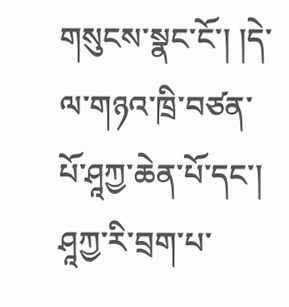གསུངས་སྣང་ངོ་། །དེ་ལ་གཉའ་ཁྲི་བཙན་པོ་ཤཱཀྱ་ཆེན་པོ་དང་། ཤཱཀྱ་རི་བྲག་པ་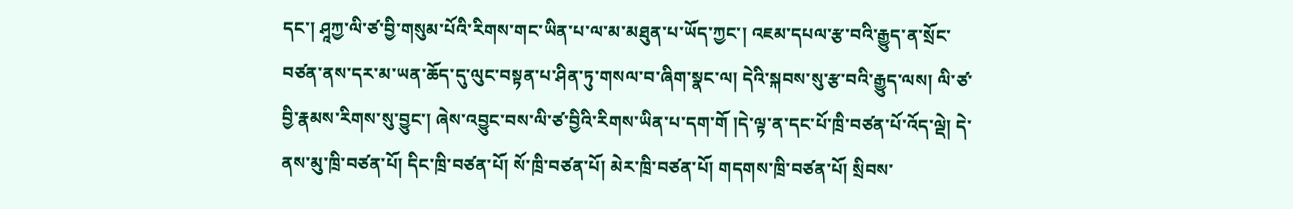དང་། ཤཱཀྱ་ལི་ཙ་བྱི་གསུམ་པོའི་རིགས་གང་ཡིན་པ་ལ་མ་མཐུན་པ་ཡོད་ཀྱང་། འཇམ་དཔལ་རྩ་བའི་རྒྱུད་ན་སྲོང་བཙན་ནས་དར་མ་ཡན་ཆོད་དུ་ལུང་བསྟན་པ་ཤིན་ཏུ་གསལ་བ་ཞིག་སྣང་ལ། དེའི་སྐབས་སུ་རྩ་བའི་རྒྱུད་ལས། ལི་ཙ་བྱི་རྣམས་རིགས་སུ་བྱུང་། ཞེས་འབྱུང་བས་ལི་ཙ་བྱིའི་རིགས་ཡིན་པ་དག་གོ །དེ་ལྟ་ན་དང་པོ་ཁྲི་བཙན་པོ་འོད་ལྡེ། དེ་ནས་མུ་ཁྲི་བཙན་པོ། དིང་ཁྲི་བཙན་པོ། སོ་ཁྲི་བཙན་པོ། མེར་ཁྲི་བཙན་པོ། གདགས་ཁྲི་བཙན་པོ། སྲིབས་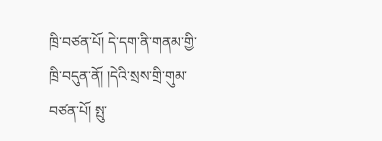ཁྲི་བཙན་པོ། དེ་དག་ནི་གནམ་གྱི་ཁྲི་བདུན་ནོ། །དེའི་སྲས་གྲི་གུམ་བཙན་པོ། སྤུ་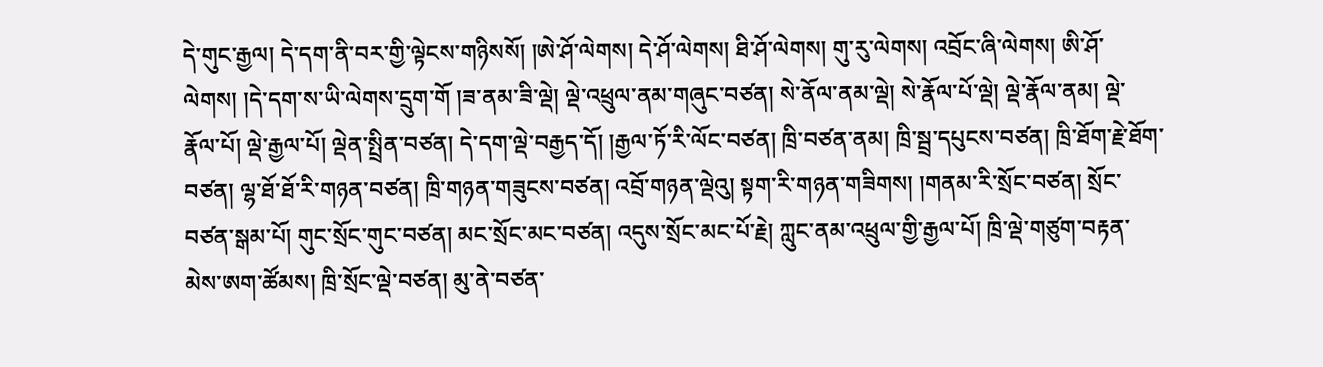དེ་གུང་རྒྱལ། དེ་དག་ནི་བར་གྱི་ལྟེངས་གཉིསསོ། །ཨེ་ཤོ་ལེགས། དེ་ཤོ་ལེགས། ཐི་ཤོ་ལེགས། གུ་རུ་ལེགས། འབྲོང་ཞི་ལེགས། ཨི་ཤོ་ལེགས། །དེ་དག་ས་ཡི་ལེགས་དྲུག་གོ །ཟ་ནམ་ཟི་ལྡེ། ལྡེ་འཕྲུལ་ནམ་གཞུང་བཙན། སེ་ནོལ་ནམ་ལྡེ། སེ་རྣོལ་པོ་ལྡེ། ལྡེ་རྣོལ་ནམ། ལྡེ་རྣོལ་པོ། ལྡེ་རྒྱལ་པོ། ལྡེན་སྤྲིན་བཙན། དེ་དག་ལྡེ་བརྒྱད་དོ། །རྒྱལ་ཏོ་རི་ལོང་བཙན། ཁྲི་བཙན་ནམ། ཁྲི་སྦྲ་དཔུངས་བཙན། ཁྲི་ཐོག་རྗེ་ཐོག་བཙན། ལྷ་ཐོ་ཐོ་རི་གཉན་བཙན། ཁྲི་གཉན་གཟུངས་བཙན། འབྲོ་གཉན་ལྡེའུ། སྟག་རི་གཉན་གཟིགས། །གནམ་རི་སྲོང་བཙན། སྲོང་བཙན་སྒམ་པོ། གུང་སྲོང་གུང་བཙན། མང་སྲོང་མང་བཙན། འདུས་སྲོང་མང་པོ་རྗེ། ཀླུང་ནམ་འཕྲུལ་གྱི་རྒྱལ་པོ། ཁྲི་ལྡེ་གཙུག་བརྟན་མེས་ཨག་ཚོམས། ཁྲི་སྲོང་ལྡེ་བཙན། མུ་ནེ་བཙན་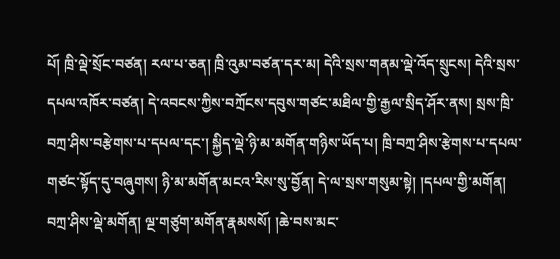པོ། ཁྲི་ལྡེ་སྲོང་བཙན། རལ་པ་ཅན། ཁྲི་འུམ་བཙན་དར་མ། དེའི་སྲས་གནམ་ལྡེ་འོད་སྲུངས། དེའི་སྲས་དཔལ་འཁོར་བཙན། དེ་འབངས་ཀྱིས་བཀྲོངས་དབུས་གཙང་མཐིལ་གྱི་རྒྱལ་སྲིད་ཤོར་ནས། སྲས་ཁྲི་བཀྲ་ཤིས་བརྩེགས་པ་དཔལ་དང་། སྐྱིད་ལྡེ་ཉི་མ་མགོན་གཉིས་ཡོད་པ། ཁྲི་བཀྲ་ཤིས་རྩེགས་པ་དཔལ་གཙང་སྟོད་དུ་བཞུགས། ཉི་མ་མགོན་མངའ་རིས་སུ་བྱོན། དེ་ལ་སྲས་གསུམ་སྟེ། །དཔལ་གྱི་མགོན། བཀྲ་ཤིས་ལྡེ་མགོན། ལྔ་གཙུག་མགོན་རྣམསསོ། །ཆེ་བས་མང་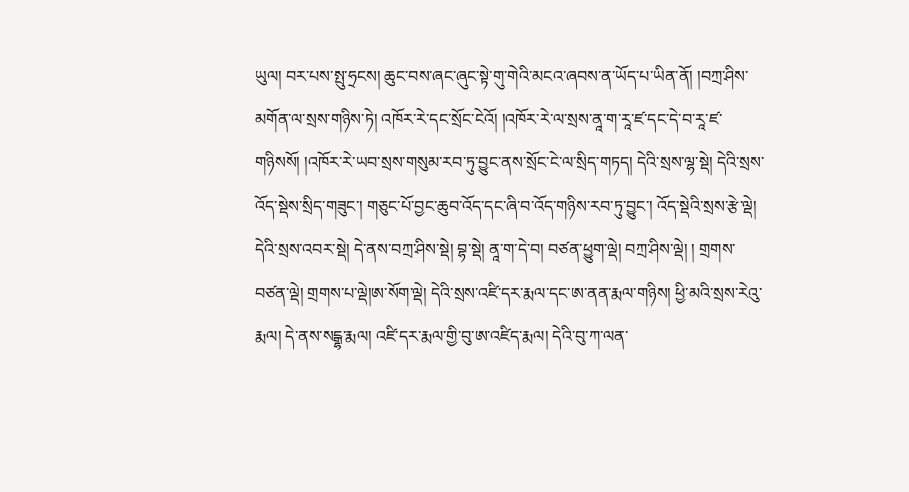ཡུལ། བར་པས་སྤུ་ཧྲངས། ཆུང་བས་ཞང་ཞུང་སྟེ་གུ་གེའི་མངའ་ཞབས་ན་ཡོད་པ་ཡིན་ནོ། །བཀྲ་ཤིས་མགོན་ལ་སྲས་གཉིས་ཏེ། འཁོར་རེ་དང་སྲོང་ངེའོ། །འཁོར་རེ་ལ་སྲས་ནཱ་ག་རཱ་ཛ་དང་དེ་བ་རཱ་ཛ་གཉིསསོ། །འཁོར་རེ་ཡབ་སྲས་གསུམ་རབ་ཏུ་བྱུང་ནས་སྲོང་ངེ་ལ་སྲིད་གཏད། དེའི་སྲས་ལྷ་སྡེ། དེའི་སྲས་འོད་སྡེས་སྲིད་གཟུང་། གཅུང་པོ་བྱང་ཆུབ་འོད་དང་ཞི་བ་འོད་གཉིས་རབ་ཏུ་བྱུང་། འོད་སྡེའི་སྲས་རྩེ་ལྡེ། དེའི་སྲས་འབར་སྡེ། དེ་ནས་བཀྲ་ཤིས་སྡེ། བྷ་སྡེ། ནཱ་ག་དེ་བ། བཙན་ཕྱུག་ལྡེ། བཀྲ་ཤིས་ལྡེ། ། གྲགས་བཙན་ལྡེ། གྲགས་པ་ལྡེ།ཨ་སོག་ལྡེ། དེའི་སྲས་འཛི་དར་རྨལ་དང་ཨ་ནན་རྨལ་གཉིས། ཕྱི་མའི་སྲས་རེའུ་རྨལ། དེ་ནས་སངྒྷ་རྨལ། འཛི་དར་རྨལ་གྱི་བུ་ཨ་འཛིད་རྨལ། དེའི་བུ་ཀ་ལན་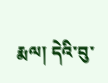རྨལ། དེའི་བུ་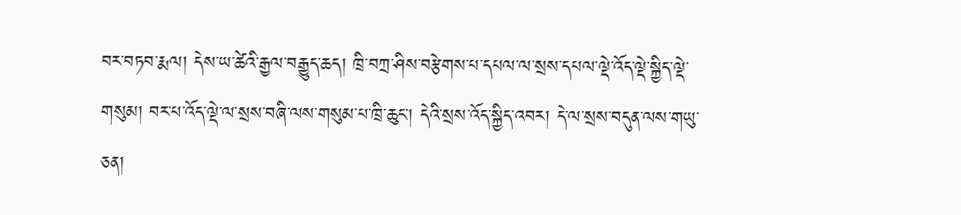བར་བཏབ་རྨལ། དེས་ཡ་ཚེའི་རྒྱལ་བརྒྱུད་ཆད། ཁྲི་བཀྲ་ཤིས་བརྩེགས་པ་དཔལ་ལ་སྲས་དཔལ་ལྡེ་འོད་ལྡེ་སྐྱིད་ལྡེ་གསུམ། བར་པ་འོད་ལྡེ་ལ་སྲས་བཞི་ལས་གསུམ་པ་ཁྲི་ཆུང་། དེའི་སྲས་འོད་སྐྱིད་འབར། དེ་ལ་སྲས་བདུན་ལས་གཡུ་ཅན།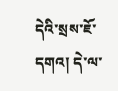དེའི་སྲས་ཇོ་དགའ། དེ་ལ་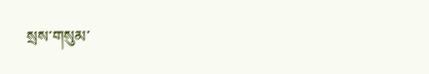སྲས་གསུམ་